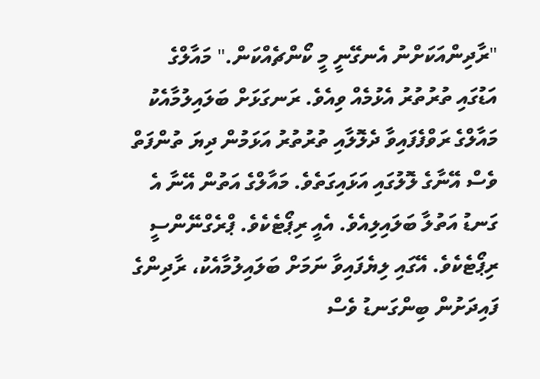"ރާދިންއަކަށްނު އެނގޭނީ މީ ކޯންޗެއްކަން." މައާލްގެ އަޑުގައި ތުރުތުރު އެޅުމެއް ވިއެވެ. ރަނގަޅަށް ބަލައިލުމާއެކު މައާލްގެ ރަވްފެފައިވާ ދެލޮލާއި ތުރުތުރު އަޅަމުން ދިޔަ ތުންފަތް ވެސް އޭނާގެ ލޮލުގައި އަޅައިގަތެވެ. މައާލްގެ އަތުން އޭނާ އެ ގަނޑު އަތުލާ ބަލައިލިއެވެ. އެއީ ރިޕޯޓެކެވެ. ޕްރެގްނޭންސީ ރިޕޯޓެކެވެ. އޭގައި ލިޔެފައިވާ ނަމަށް ބަލައިލުމާއެކު، ރާދިންގެ ފައިދަށުން ބިންގަނޑު ވެސް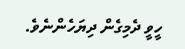ހީވީ ދެމިގެން ދިޔަހެންނެވެ.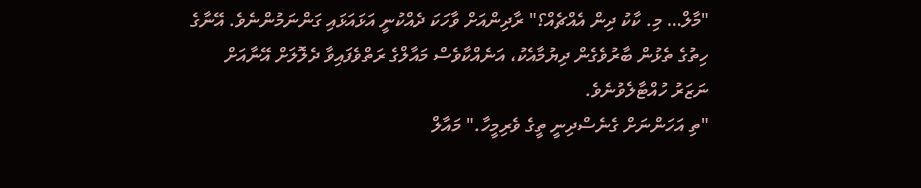"މާލް… މި. ކާކު ދިން އެއްޗެއް؟" ރާދިންއަށް ވާހަކަ ދެއްކުނީ އަޅައަޅައި ގަންނަމުންނެވެ. އޭނާގެ ހިތުގެ ތެޅުން ބާރުވެގެން ދިޔުމާއެކު، އަނެއްކާވެސް މައާލްގެ ރަތްވެފައިވާ ދެލޮލަށް އޭނާއަށް ނަޒަރު ހުއްޓާލެވުނެވެ.
"ތި އަހަންނަށް ގެނެސްދިނީ ތީގެ ވެރިމީހާ." މައާލް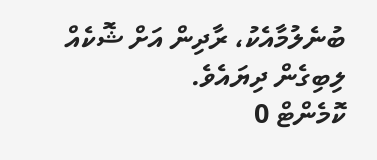ބުނެލުމާއެކު، ރާދިން އަށް ޝޮކެއް ލިބިގެން ދިޔައެވެ.
ކޮމެންޓް 0